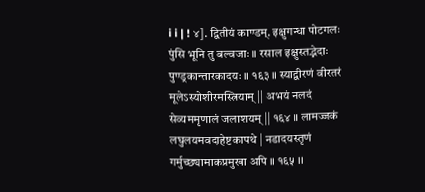i i | ! ४]. द्वितीयं काण्डम्. इक्षुगन्धा पोटगलः पुंसि भूनि तु बल्वजाः ॥ रसाल इक्षुस्तद्भेदाः पुण्ड्रकान्तारकादयः ॥ १६३ ॥ स्याद्वीरणं वीरतरं मूलेऽस्योशीरमस्त्रियाम् || अभयं नलदं सेव्यममृणालं जलाशयम् || १६४ ॥ लामज्जकं लघुलयमवदाहेष्टकापथे | नडादयस्तृणं गर्मुच्छ्यामाकप्रमुखा अपि ॥ १६५ ।।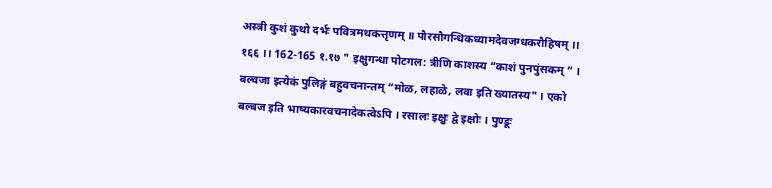अस्त्री कुशं कुथो दर्भः पवित्रमथकत्तृणम् ॥ पौरसौगन्धिकध्यामदेवजग्धकरौहिषम् ।। १६६ ।। 162-165 १.१७ " इक्षुगन्धा पोटगल: त्रीणि काशस्य “काशं पुनपुंसकम् ” । बल्वजा इत्येकं पुलिङ्गं बहुवचनान्तम् “मोळ, लहाळे, लवा इति ख्यातस्य" । एको बल्बज इति भाष्यकारवचनादेकत्वेऽपि । रसालः इक्षुः द्वे इक्षोः । पुण्डूः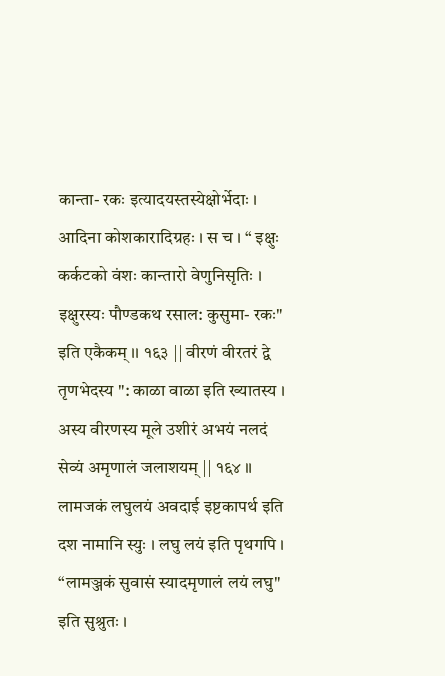कान्ता- रकः इत्यादयस्तस्येक्षोर्भेदाः । आदिना कोशकारादिग्रहः । स च । “ इक्षुः कर्कटको वंशः कान्तारो वेणुनिसृतिः । इक्षुरस्यः पौण्डकथ रसाल: कुसुमा- रकः" इति एकैकम् ।। १६३ || वीरणं वीरतरं द्वे तृणभेदस्य ": काळा वाळा इति ख्यातस्य । अस्य वीरणस्य मूले उशीरं अभयं नलदं सेव्यं अमृणालं जलाशयम् || १६४ ॥ लामजकं लघुलयं अवदाई इष्टकापर्थ इति दश नामानि स्युः । लघु लयं इति पृथगपि । “लामञ्जकं सुवासं स्यादमृणालं लयं लघु" इति सुश्रुतः ।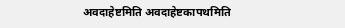अवदाहेष्टमिति अवदाहेष्टकापथमिति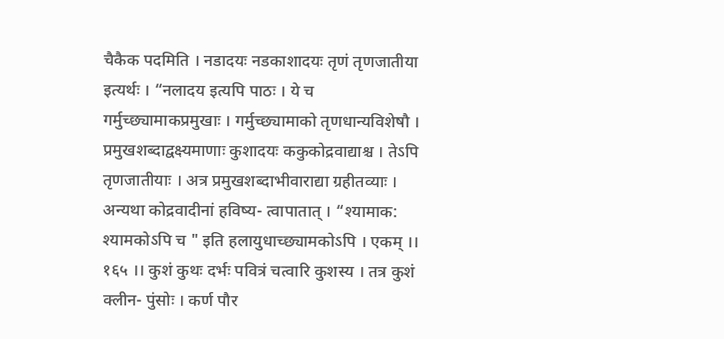चैकैक पदमिति । नडादयः नडकाशादयः तृणं तृणजातीया इत्यर्थः । “नलादय इत्यपि पाठः । ये च गर्मुच्छ्यामाकप्रमुखाः । गर्मुच्छ्यामाको तृणधान्यविशेषौ । प्रमुखशब्दाद्वक्ष्यमाणाः कुशादयः ककुकोद्रवाद्याश्च । तेऽपि तृणजातीयाः । अत्र प्रमुखशब्दाभीवाराद्या ग्रहीतव्याः । अन्यथा कोद्रवादीनां हविष्य- त्वापातात् । “श्यामाक: श्यामकोऽपि च " इति हलायुधाच्छ्यामकोऽपि । एकम् ।। १६५ ।। कुशं कुथः दर्भः पवित्रं चत्वारि कुशस्य । तत्र कुशं क्लीन- पुंसोः । कर्ण पौर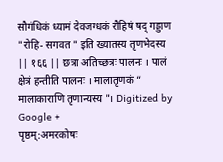सौगंधिकं ध्यामं देवजग्धकं रौहिषं षद् गड्डाण "रोहि- सगवत " इति ख्यातस्य तृणभेदस्य || १६६ || छत्रा अतिच्छत्रः पालनः । पालं क्षेत्रं हन्तीति पालनः । मालातृणकं “ मालाकाराणि तृणान्यस्य "। Digitized by Google +
पृष्ठम्:अमरकोषः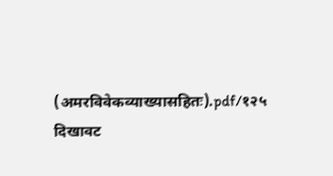(अमरविवेकव्याख्यासहितः).pdf/१२५
दिखावट